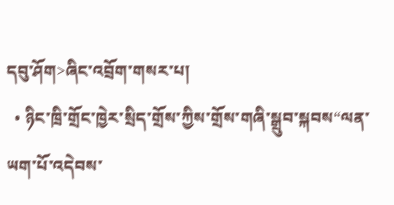དབུ་ཤོག>ཞིང་འབྲོག་གསར་པ།
  • ཉིང་ཁྲི་གྲོང་ཁྱེར་སྲིད་གྲོས་ཀྱིས་གྲོས་གཞི་སྒྲུབ་སྐབས“ལན་ཡག་པོ་འདེབས་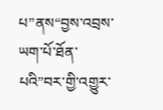པ”ནས“བྱས་འབྲས་ཡག་པོ་ཐོན་པའི”བར་གྱི་འགྱུར་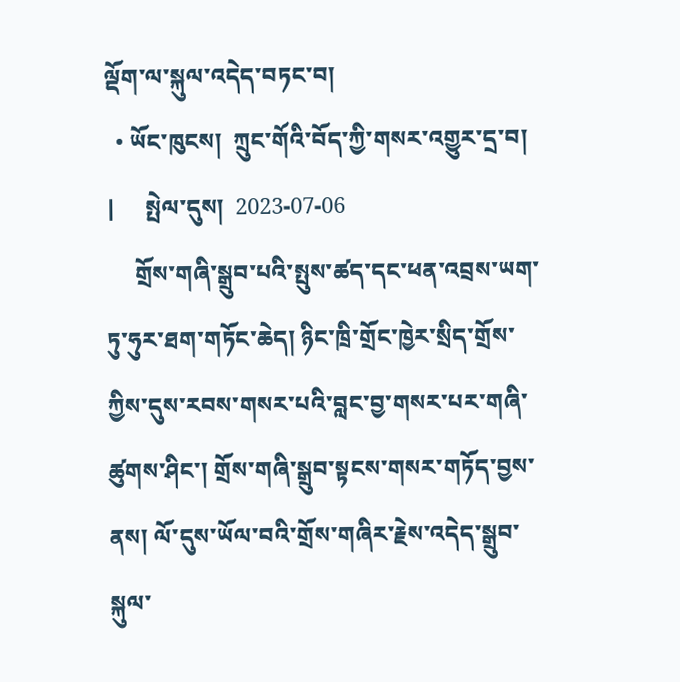ལྡོག་ལ་སྐུལ་འདེད་བཏང་བ།
  • ཡོང་ཁུངས།  ཀྲུང་གོའི་བོད་ཀྱི་གསར་འགྱུར་དྲ་བ།    |     སྤེལ་དུས།  2023-07-06
     གྲོས་གཞི་སྒྲུབ་པའི་སྤུས་ཚད་དང་ཕན་འབྲས་ཡག་ཏུ་ཧུར་ཐག་གཏོང་ཆེད། ཉིང་ཁྲི་གྲོང་ཁྱེར་སྲིད་གྲོས་ཀྱིས་དུས་རབས་གསར་པའི་བླང་བྱ་གསར་པར་གཞི་ཚུགས་ཤིང་། གྲོས་གཞི་སྒྲུབ་སྟངས་གསར་གཏོད་བྱས་ནས། ལོ་དུས་ཡོལ་བའི་གྲོས་གཞིར་རྗེས་འདེད་སྒྲུབ་སྐུལ་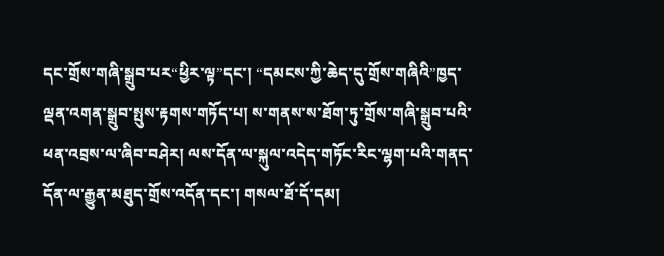དང་གྲོས་གཞི་སྒྲུབ་པར“ཕྱིར་ལྟ”དང་། “དམངས་ཀྱི་ཆེད་དུ་གྲོས་གཞིའི”ཁྱད་ལྡན་འགན་སྒྲུབ་སྤུས་རྟགས་གཏོད་པ། ས་གནས་ས་ཐོག་ཏུ་གྲོས་གཞི་སྒྲུབ་པའི་ཕན་འབྲས་ལ་ཞིབ་བཤེར། ལས་དོན་ལ་སྐུལ་འདེད་གཏོང་རིང་ལྷག་པའི་གནད་དོན་ལ་རྒྱུན་མཐུད་གྲོས་འདོན་དང་། གསལ་ཐོ་དོ་དམ།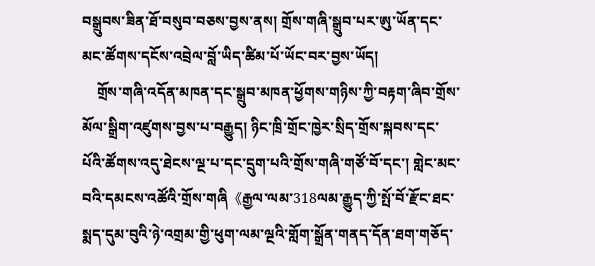བསྒྲུབས་ཟིན་ཐོ་བསུབ་བཅས་བྱས་ནས། གྲོས་གཞི་སྒྲུབ་པར་ཨུ་ཡོན་དང་མང་ཚོགས་དངོས་འབྲེལ་བློ་ཡིད་ཚིམ་པོ་ཡོང་བར་བྱས་ཡོད།
    གྲོས་གཞི་འདོན་མཁན་དང་སྒྲུབ་མཁན་ཕྱོགས་གཉིས་ཀྱི་བརྟག་ཞིབ་གྲོས་མོལ་སྒྲིག་འཛུགས་བྱས་པ་བརྒྱུད། ཉིང་ཁྲི་གྲོང་ཁྱེར་སྲིད་གྲོས་སྐབས་དང་པོའི་ཚོགས་འདུ་ཐེངས་ལྔ་པ་དང་དྲུག་པའི་གྲོས་གཞི་གཙོ་བོ་དང་། གླེང་མང་བའི་དམངས་འཚོའི་གྲོས་གཞི《རྒྱལ་ལམ་318ལམ་རྒྱུད་ཀྱི་སྤོ་བོ་རྫོང་ཐང་སྨད་དུམ་བུའི་ཉེ་འགྲམ་གྱི་ཕུག་ལམ་ལྔའི་གློག་སྒྲོན་གནད་དོན་ཐག་གཅོད་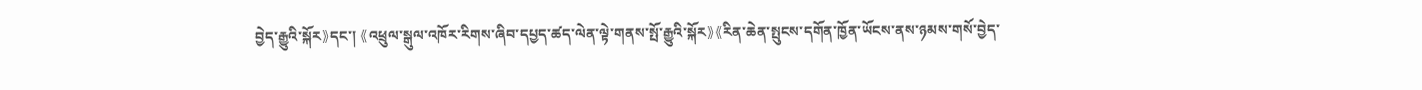བྱེད་རྒྱུའི་སྐོར》དང་། 《འཕྲུལ་སྒུལ་འཁོར་རིགས་ཞིབ་དཔྱད་ཚད་ལེན་ལྟེ་གནས་སྤོ་རྒྱུའི་སྐོར》《རིན་ཆེན་སྤུངས་དགོན་ཁྱོན་ཡོངས་ནས་ཉམས་གསོ་བྱེད་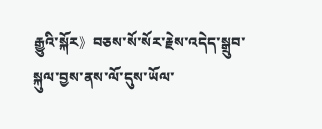རྒྱུའི་སྐོར》བཅས་སོ་སོར་རྗེས་འདེད་སྒྲུབ་སྐུལ་བྱས་ནས་ལོ་དུས་ཡོལ་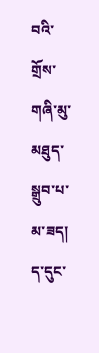བའི་གྲོས་གཞི་མུ་མཐུད་སྒྲུབ་པ་མ་ཟད། ད་དུང་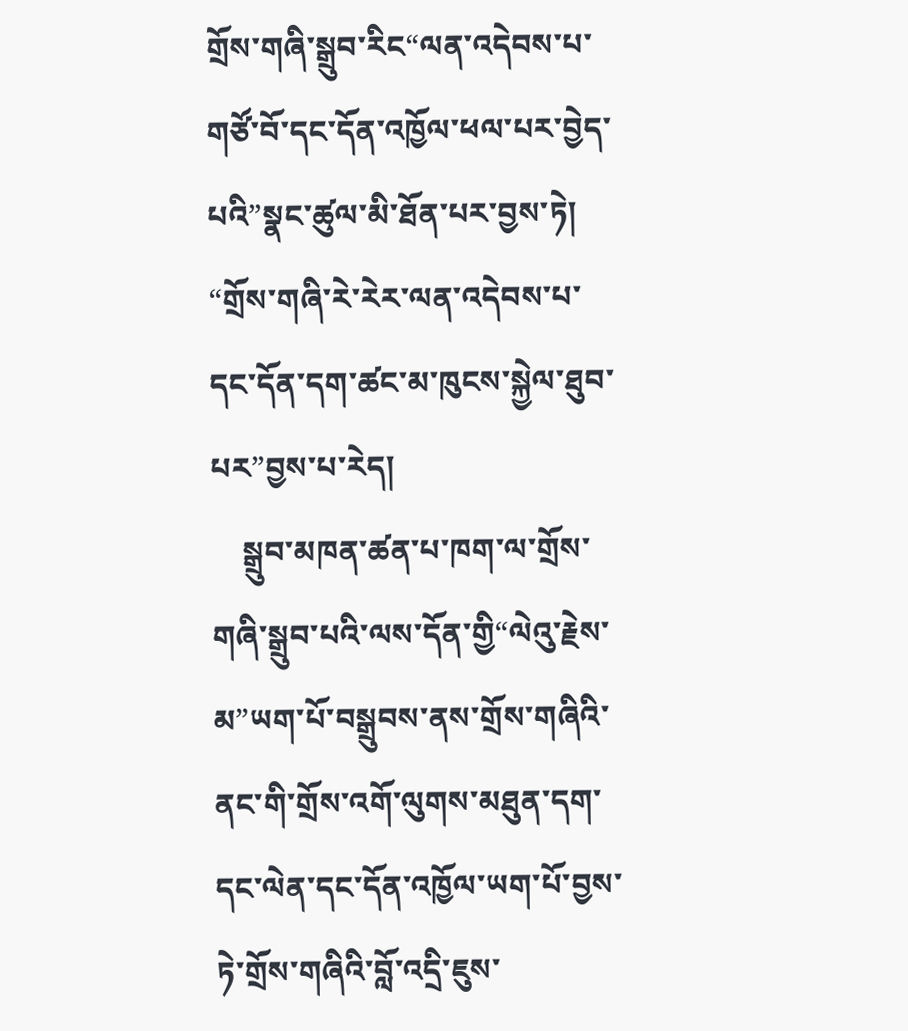གྲོས་གཞི་སྒྲུབ་རིང“ལན་འདེབས་པ་གཙོ་བོ་དང་དོན་འཁྱོལ་ཕལ་པར་བྱེད་པའི”སྣང་ཚུལ་མི་ཐོན་པར་བྱས་ཏེ། “གྲོས་གཞི་རེ་རེར་ལན་འདེབས་པ་དང་དོན་དག་ཚང་མ་ཁུངས་སྐྱེལ་ཐུབ་པར”བྱས་པ་རེད།
    སྒྲུབ་མཁན་ཚན་པ་ཁག་ལ་གྲོས་གཞི་སྒྲུབ་པའི་ལས་དོན་གྱི“ལེའུ་རྗེས་མ”ཡག་པོ་བསྒྲུབས་ནས་གྲོས་གཞིའི་ནང་གི་གྲོས་འགོ་ལུགས་མཐུན་དག་དང་ལེན་དང་དོན་འཁྱོལ་ཡག་པོ་བྱས་ཏེ་གྲོས་གཞིའི་བློ་འདྲི་ཇུས་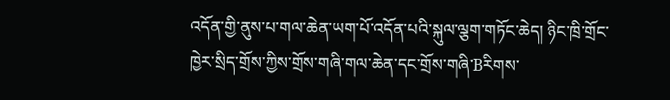འདོན་གྱི་ནུས་པ་གལ་ཆེན་ཡག་པོ་འདོན་པའི་སྐུལ་ལྕག་གཏོང་ཆེད། ཉིང་ཁྲི་གྲོང་ཁྱེར་སྲིད་གྲོས་ཀྱིས་གྲོས་གཞི་གལ་ཆེན་དང་གྲོས་གཞི་Bརིགས་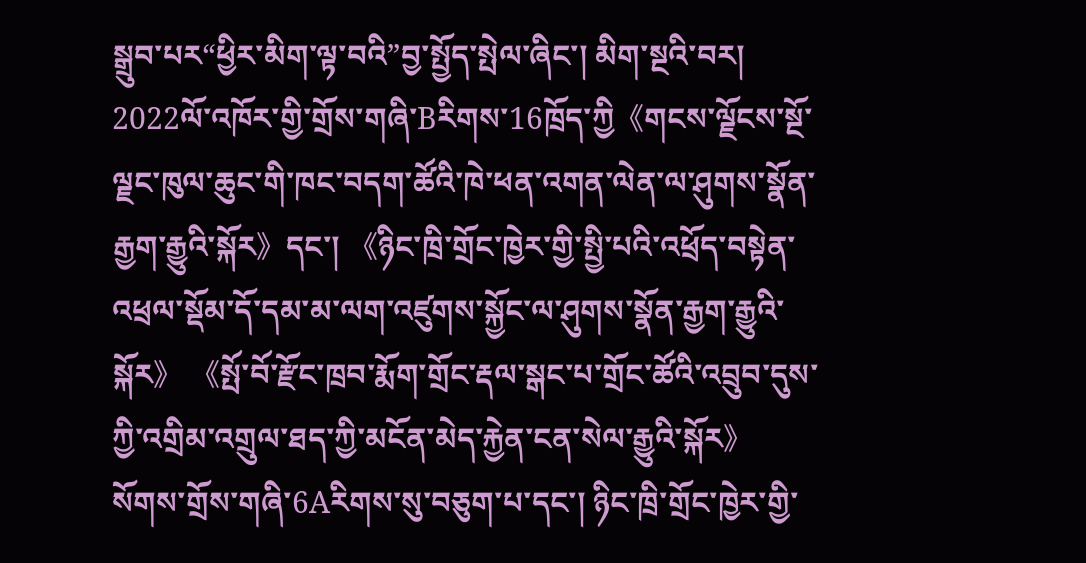སྒྲུབ་པར“ཕྱིར་མིག་ལྟ་བའི”བྱ་སྤྱོད་སྤེལ་ཞིང་། མིག་སྔའི་བར། 2022ལོ་འཁོར་གྱི་གྲོས་གཞི་Bརིགས་16ཁྲོད་ཀྱི《གངས་ལྗོངས་སྔོ་ལྗང་ཁུལ་ཆུང་གི་ཁང་བདག་ཚོའི་ཁེ་ཕན་འགན་ལེན་ལ་ཤུགས་སྣོན་རྒྱག་རྒྱུའི་སྐོར》དང་། 《ཉིང་ཁྲི་གྲོང་ཁྱེར་གྱི་སྤྱི་པའི་འཕྲོད་བསྟེན་འཕྲལ་སྡོམ་དོ་དམ་མ་ལག་འཛུགས་སྐྱོང་ལ་ཤུགས་སྣོན་རྒྱག་རྒྱུའི་སྐོར》 《སྤོ་བོ་རྫོང་ཁྲབ་རྨོག་གྲོང་རྡལ་སྒང་པ་གྲོང་ཚོའི་འབྲུབ་དུས་ཀྱི་འགྲིམ་འགྲུལ་ཐད་ཀྱི་མངོན་མེད་རྐྱེན་ངན་སེལ་རྒྱུའི་སྐོར》སོགས་གྲོས་གཞི་6Aརིགས་སུ་བཅུག་པ་དང་། ཉིང་ཁྲི་གྲོང་ཁྱེར་གྱི་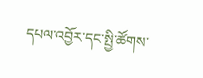དཔལ་འབྱོར་དང་སྤྱི་ཚོགས་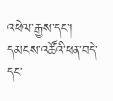འཕེལ་རྒྱས་དང་། དམངས་འཚོའི་ཕན་བདེ་དང་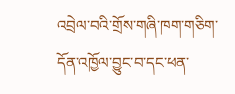འབྲེལ་བའི་གྲོས་གཞི་ཁག་གཅིག་དོན་འཁྱོལ་བྱུང་བ་དང་ཕན་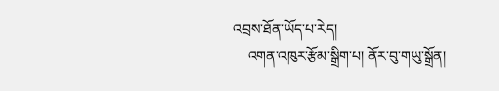འབྲས་ཐོན་ཡོད་པ་རེད།
    འགན་འཁུར་རྩོམ་སྒྲིག་པ། ནོར་བུ་གཡུ་སྒྲོན།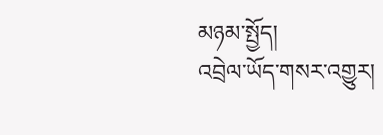མཉམ་སྤྱོད།
འབྲེལ་ཡོད་གསར་འགྱུར།